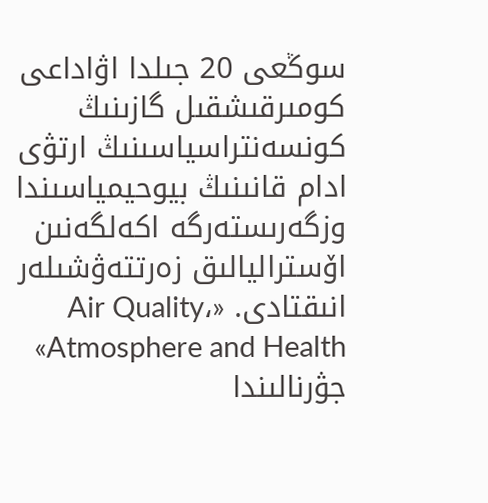سوڭعى 20 جىلدا اۋاداعى كومىرقىشقىل گازىنىڭ كونسەنتراسياسىنىڭ ارتۋى ادام قانىنىڭ بيوحيمياسىندا وزگەرىستەرگە اكەلگەنىن اۆستراليالىق زەرتتەۋشىلەر انىقتادى. «Air Quality، Atmosphere and Health» جۋرنالىندا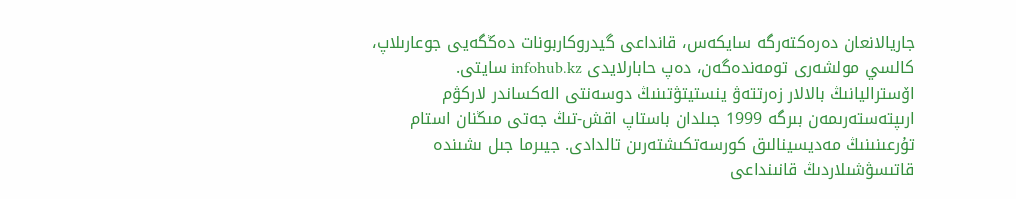جاريالانعان دەرەكتەرگە سايكەس، قانداعى گيدروكاربونات دەڭگەيى جوعارىلاپ، كالسي مولشەرى تومەندەگەن، دەپ حابارلايدى infohub.kz سايتى.
اۆستراليانىڭ بالالار زەرتتەۋ ينستيتۋتىنىڭ دوسەنتى الەكساندر لاركۋم ارىپتەستەرىمەن بىرگە 1999 جىلدان باستاپ اقش-تىڭ جەتى مىڭنان استام تۇرعىنىنىڭ مەديسينالىق كورسەتكىشتەرىن تالدادى. جيىرما جىل ىشىندە قاتىسۋشىلاردىڭ قانىنداعى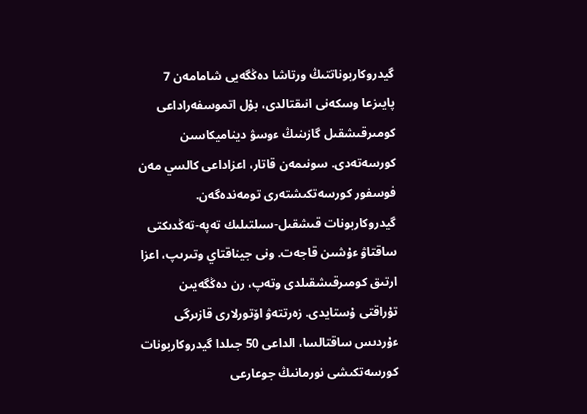گيدروكاربوناتتىڭ ورتاشا دەڭگەيى شامامەن 7 پايىزعا وسكەنى انىقتالدى، بۇل اتموسفەراداعى كومىرقىشقىل گازىنىڭ ءوسۋ ديناميكاسىن كورسەتەدى. سونىمەن قاتار، اعزاداعى كالسي مەن فوسفور كورسەتكىشتەرى تومەندەگەن.
گيدروكاربونات قىشقىل-سىلتىلىك تەپە-تەڭدىكتى ساقتاۋ ءۇشىن قاجەت. ونى جيناقتاي وتىرىپ، اعزا ارتىق كومىرقىشقىلدى وتەپ، رن دەڭگەيىن تۇراقتى ۇستايدى. زەرتتەۋ اۆتورلارى قازىرگى ءۇردىس ساقتالسا، الداعى 50 جىلدا گيدروكاربونات كورسەتكىشى نورمانىڭ جوعارعى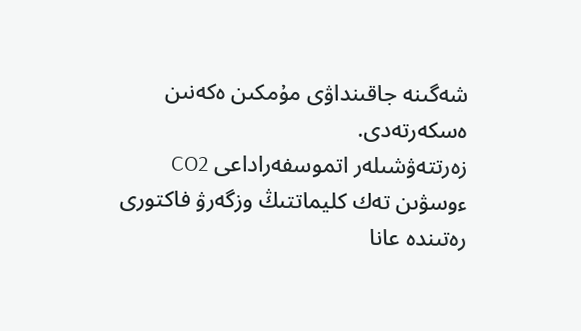شەگىنە جاقىنداۋى مۇمكىن ەكەنىن ەسكەرتەدى.
زەرتتەۋشىلەر اتموسفەراداعى CO2 ءوسۋىن تەك كليماتتىڭ وزگەرۋ فاكتورى رەتىندە عانا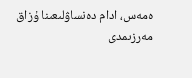ەمەس، ادام دەنساۋلىعىنا ۇزاق مەرزىمدى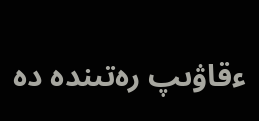ءقاۋىپ رەتىندە دە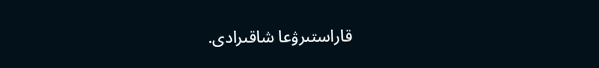قاراستىرۋعا شاقىرادى.